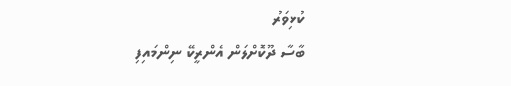ކުޅިވަރު
ބާސާ ދޫކޮށްލަން އެންރީކޭ ނިންމައިފި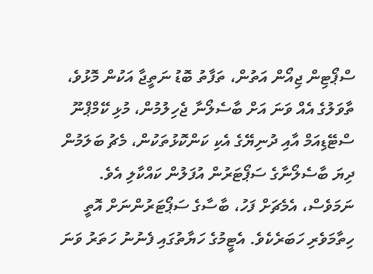ސްޕޯޓިން ޖިއޯން އަތުން، ތަފާތު ބޮޑު ނަތީޖާ އަކުން މޮޅުވެ، ތާވަލުގެ އެއް ވަނަ އަށް ބާސެލޯނާ ޖެހިލުމުން، މުޅި ކޭމްޕްނޫ ސްޓޭޑިއަމް އާއި ދުނިޔޭގެ އެކި ކަންކޮޅުތަކުން، މެޗު ބަލަމުން ދިޔަ ބާސެލޯނާގެ ސަޕޯޓަރުން އުފަލުން ކައްކާލި އެވެ. ނަމަވެސް، އެމެޗަށް ފަހު، ބާސާގެ ސަޕޯޓަރުންނަށް އޮތީ ހިތާމަވެރި ހަބަރެކެވެ. އެޓީމުގެ ހަޔާތުގައި ފެނުނު ހަތަރު ވަނަ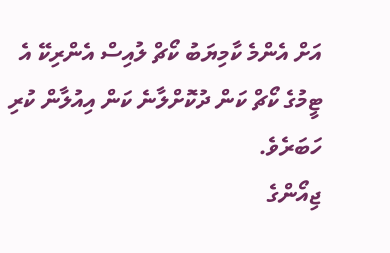އަށް އެންމެ ކާމިޔަބު ކޯޗް ލުއިސް އެންރިކޭ އެ ޓީމުގެ ކޯޗް ކަން ދުކޮށްލާނެ ކަން އިއުލާން ކުރި ހަބަރެވެ.
ޖިއޯންގެ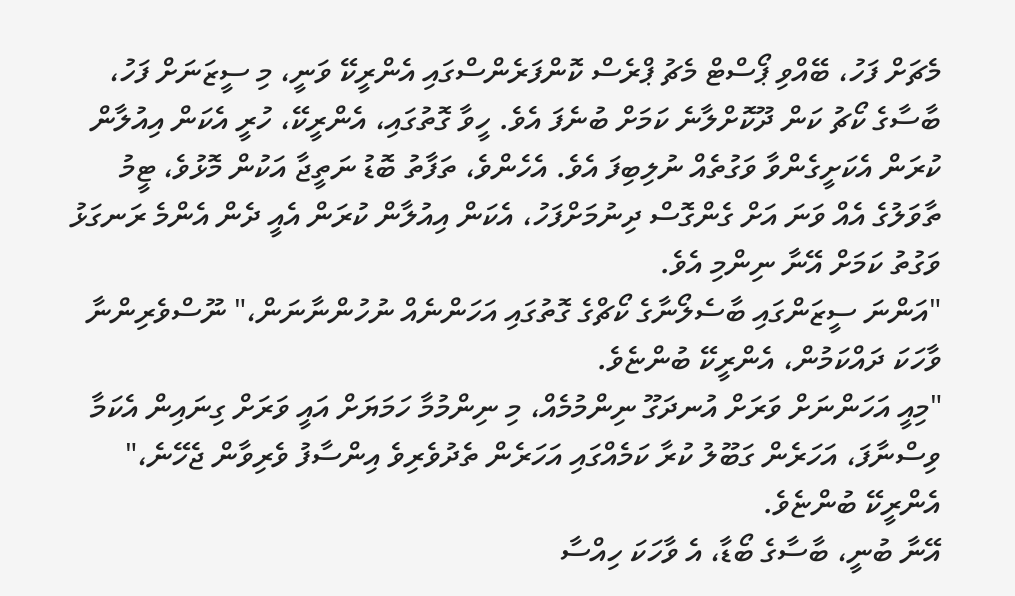މެޗަށް ފަހު، ބޭއްވި ޕޯސްޓް މެޗު ޕްރެސް ކޮންފަރެންސްގައި އެންރީކޭ ވަނީ، މި ސީޒަނަށް ފަހު، ބާސާގެ ކޯޗު ކަން ދޫކޮށްލާނެ ކަމަށް ބުނެފަ އެވެ. ހީވާ ގޮތުގައި، އެންރީކޭ، ހުރީ އެކަން އިއުލާން ކުރަން އެކަށީގެންވާ ވަގުތެއް ނުލިބިފަ އެވެ. އެހެންވެ، ތަފާތު ބޮޑު ނަތީޖާ އަކުން މޮޅުވެ، ޓީމު ތާވަލުގެ އެއް ވަނަ އަށް ގެންގޮސް ދިނުމަށްފަހު، އެކަން އިއުލާން ކުރަން އެއީ ދެން އެންމެ ރަނގަޅު ވަގުތު ކަމަށް އޭނާ ނިންމި އެވެ.
"އަންނަ ސީޒަންގައި ބާސެލޯނާގެ ކޯޗްގެ ގޮތުގައި އަހަންނެއް ނުހުންނާނަން،" ނޫސްވެރިންނާ ވާހަކަ ދައްކަމުން، އެންރީކޭ ބުންޏެވެ.
"މިއީ އަހަންނަށް ވަރަށް އުނދަގޫ ނިންމުމެއް، މި ނިންމުމާ ހަމަޔަށް އައީ ވަރަށް ގިނައިން އެކަމާ ވިސްނާފަ، އަހަރެން ގަބޫލު ކުރާ ކަމެއްގައި އަހަރެން ތެދުވެރިވެ އިންސާފު ވެރިވާން ޖެހޭނެ،" އެންރީކޭ ބުންޏެވެ.
އޭނާ ބުނީ، ބާސާގެ ބޯޑާ، އެ ވާހަކަ ހިއްސާ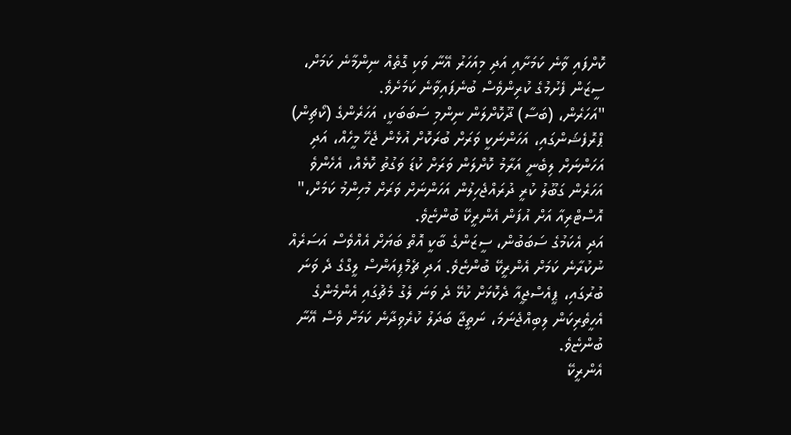ކޮށްފައި ވާނެ ކަމަށާއި އަދި މިއަހަރު އޭނާ ވަކި ގޮތެއް ނިންމާނެ ކަމަށް، ސީޒަން ފެށުމުގެ ކުރިންވެސް ބުނެފައިވާނެ ކަމަށެވެ.
"އަހަރެން، (ބަސާ) ދޫކޮށްލަން ނިންމި ސަބަބަކީ، އަހަރެންގެ (ކޯޗިން) ޕްރޮފެޝަންގައި، އަހަންނަކީ ވަރަށް ބުރަކޮށް އުޅެން ޖެހޭ މީހެއް، އަދި އަހަންނަށް ލިބެނީ އަރާމު ކޮށްލަން ވަރަށް ކުޑަ ވަގުތު ކޮޅެއް، އެހެންވެ އަހަރެން ގަބޫލު ކުރީ ދުރައްޖެހިލުން އަހަންނަށް ވަރަށް މުހިންމު ކަމަށް،" އޮސްޓްރިއާ އަށް އުފަން އެންރީކޭ ބުންޏެވެ.
އަދި އެކަމުގެ ސަބަބުން، ސީޒަންގެ ބާކީ އޮތް ބަޔަށް އެއްވެސް އަސަރެއް ނުކުރާނެ ކަމަށް އެންރީކޭ ބުންޏެވެ. އަދި ޗެމްޕިއަންސް ލީގްގެ ދެ ވަނަ ބުރުގައި، ޕީއެސްޖީއާ ދެކޮޅަށް ކުޅޭ ދެ ވަނަ ލެގު މެޗުގައި އެންމެންގެ އެހީތެރިކަން ލިބިއްޖެނަމަ، ނަތީޖާ ބަދަލު ކުރެވިދާނެ ކަމަށް ވެސް އޭނާ ބުންޏެވެ.
އެންރީކޭ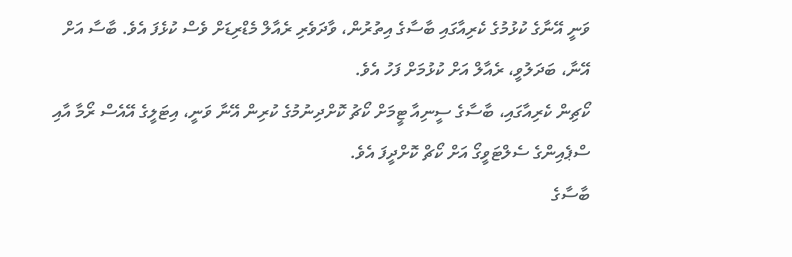ވަނީ އޭނާގެ ކުޅުމުގެ ކެރިއާގައި ބާސާގެ އިތުރުން، ވާދަވެރި ރެއާލް މެޑްރިޑަށް ވެސް ކުޅެފަ އެވެ. ބާސާ އަށް އޭނާ، ބަދަލުވީ، ރެއާލް އަށް ކުޅުމަށް ފަހު އެވެ.
ކޯޗިން ކެރިއާގައި، ބާސާގެ ސީނިއާ ޓީމަށް ކޯޗު ކޮށްދިނުމުގެ ކުރިން އޭނާ ވަނީ، އިޓަލީގެ އޭއެސް ރޯމާ އާއި ސްޕެއިންގެ ސެލްޓަވީގޯ އަށް ކޯޗް ކޮށްދީފަ އެވެ.
ބާސާގެ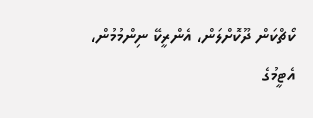ކޯޗްކަން ދޫކޮށްލަން، އެންރީކޭ ނިންމުމުން، އެޓީމުގެ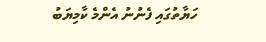ހަޔާތުގައި ފެނުނު އެންމެ ކާމިޔަބު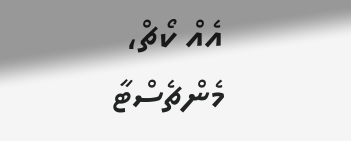އެއް ކޯޗް، މެންޗެސްޓާ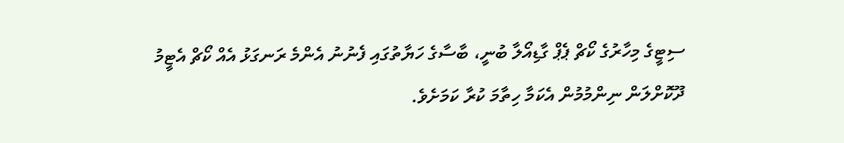ސިޓީގެ މިހާރުގެ ކޯޗް ޕެޕް ގާޑިއޯލާ ބުނީ، ބާސާގެ ހަޔާތުގައި ފެނުނު އެންމެ ރަނގަޅު އެއް ކޯޗް އެޓީމު ދޫކޮށްލަން ނިންމުމުން އެކަމާ ހިތާމަ ކުރާ ކަމަށެވެ.